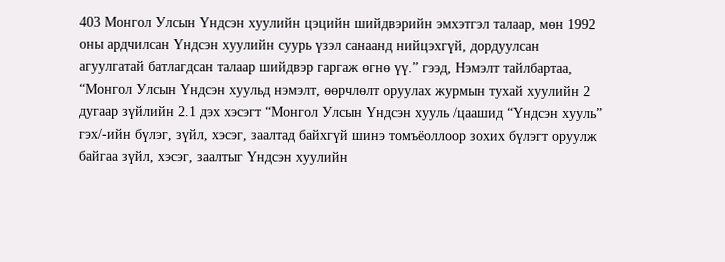403 Монгол Улсын Үндсэн хуулийн цэцийн шийдвэрийн эмхэтгэл талаар, мөн 1992 оны ардчилсан Үндсэн хуулийн суурь үзэл санаанд нийцэхгүй, дордуулсан агуулгатай батлагдсан талаар шийдвэр гаргаж өгнө үү.” гээд, Нэмэлт тайлбартаа, “Монгол Улсын Үндсэн хуульд нэмэлт, өөрчлөлт оруулах журмын тухай хуулийн 2 дугаар зүйлийн 2.1 дэх хэсэгт “Монгол Улсын Үндсэн хууль /цаашид “Үндсэн хууль” гэх/-ийн бүлэг, зүйл, хэсэг, заалтад байхгүй шинэ томъёоллоор зохих бүлэгт оруулж байгаа зүйл, хэсэг, заалтыг Үндсэн хуулийн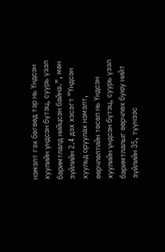нэмэлт гэх бөгөөд тэр нь Үндсэн хуулийн үндсэн бүтэц, суурь үзэл баримтлалд нийцсэн байна.”, мөн зүйлийн 2.4 дэх хэсэгт “Үндсэн хуульд оруулах нэмэлт, өөрчлөлтийн төсөл нь Үндсэн хуулийн үндсэн бүтэц, суурь үзэл баримтлалыг өөрчлөх буюу нийт зүйлийн 35, түүнээс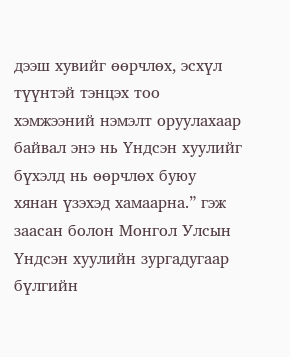дээш хувийг өөрчлөх, эсхүл түүнтэй тэнцэх тоо хэмжээний нэмэлт оруулахаар байвал энэ нь Үндсэн хуулийг бүхэлд нь өөрчлөх буюу хянан үзэхэд хамаарна.” гэж заасан болон Монгол Улсын Үндсэн хуулийн зургадугаар бүлгийн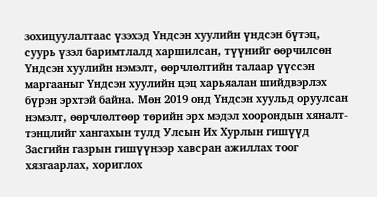зохицуулалтаас үзэхэд Үндсэн хуулийн үндсэн бүтэц, суурь үзэл баримтлалд харшилсан, түүнийг өөрчилсөн Үндсэн хуулийн нэмэлт, өөрчлөлтийн талаар үүссэн маргааныг Үндсэн хуулийн цэц харьяалан шийдвэрлэх бүрэн эрхтэй байна. Мөн 2019 онд Үндсэн хуульд оруулсан нэмэлт, өөрчлөлтөөр төрийн эрх мэдэл хоорондын хяналт-тэнцлийг хангахын тулд Улсын Их Хурлын гишүүд Засгийн газрын гишүүнээр хавсран ажиллах тоог хязгаарлах, хориглох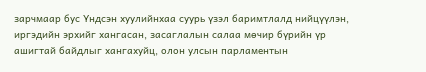зарчмаар бус Үндсэн хуулийнхаа суурь үзэл баримтлалд нийцүүлэн, иргэдийн эрхийг хангасан, засаглалын салаа мөчир бүрийн үр ашигтай байдлыг хангахуйц, олон улсын парламентын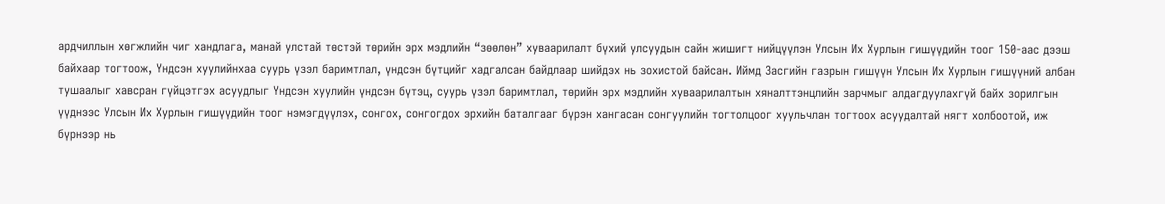ардчиллын хөгжлийн чиг хандлага, манай улстай төстэй төрийн эрх мэдлийн “зөөлөн” хуваарилалт бүхий улсуудын сайн жишигт нийцүүлэн Улсын Их Хурлын гишүүдийн тоог 150-аас дээш байхаар тогтоож, Үндсэн хуулийнхаа суурь үзэл баримтлал, үндсэн бүтцийг хадгалсан байдлаар шийдэх нь зохистой байсан. Иймд Засгийн газрын гишүүн Улсын Их Хурлын гишүүний албан тушаалыг хавсран гүйцэтгэх асуудлыг Үндсэн хуулийн үндсэн бүтэц, суурь үзэл баримтлал, төрийн эрх мэдлийн хуваарилалтын хяналттэнцлийн зарчмыг алдагдуулахгүй байх зорилгын үүднээс Улсын Их Хурлын гишүүдийн тоог нэмэгдүүлэх, сонгох, сонгогдох эрхийн баталгааг бүрэн хангасан сонгуулийн тогтолцоог хуульчлан тогтоох асуудалтай нягт холбоотой, иж бүрнээр нь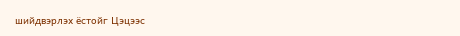шийдвэрлэх ёстойг Цэцээс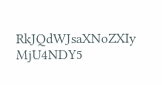RkJQdWJsaXNoZXIy MjU4NDY5